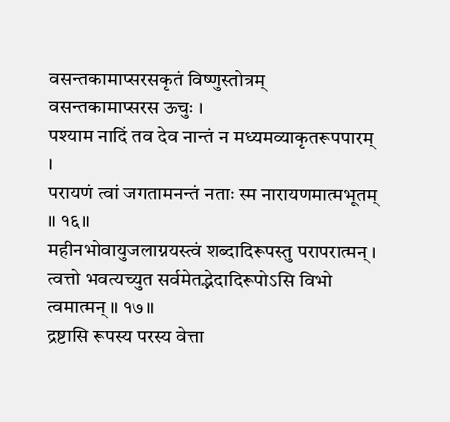वसन्तकामाप्सरसकृतं विष्णुस्तोत्रम्
वसन्तकामाप्सरस ऊचुः ।
पश्याम नादिं तव देव नान्तं न मध्यमव्याकृतरूपपारम् ।
परायणं त्वां जगतामनन्तं नताः स्म नारायणमात्मभूतम् ॥ १६॥
महीनभोवायुजलाग्नयस्त्वं शब्दादिरूपस्तु परापरात्मन् ।
त्वत्तो भवत्यच्युत सर्वमेतद्भेदादिरूपोऽसि विभो त्वमात्मन् ॥ १७॥
द्रष्टासि रूपस्य परस्य वेत्ता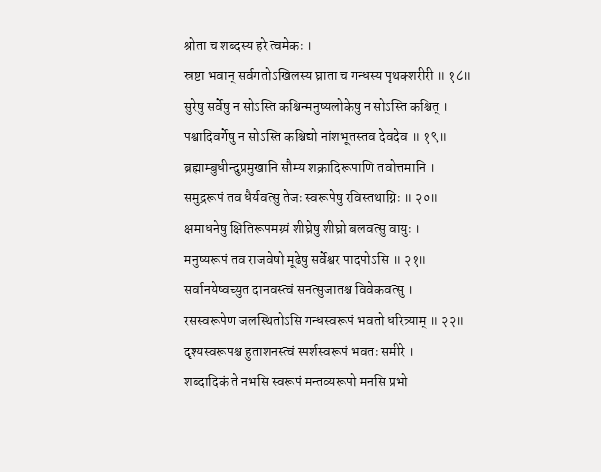श्रोता च शब्दस्य हरे त्वमेकः ।
स्रष्टा भवान् सर्वगतोऽखिलस्य घ्राता च गन्धस्य पृथक्शरीरी ॥ १८॥
सुरेषु सर्वेषु न सोऽस्ति कश्चिन्मनुष्यलोकेषु न सोऽस्ति कश्चित् ।
पश्वादिवर्गेषु न सोऽस्ति कश्चिद्यो नांशभूतस्तव देवदेव ॥ १९॥
ब्रह्माम्बुधीन्दुप्रमुखानि सौम्य शक्रादिरूपाणि तवोत्तमानि ।
समुद्ररूपं तव धैर्यवत्सु तेजः स्वरूपेषु रविस्तथाग्निः ॥ २०॥
क्षमाधनेषु क्षितिरूपमग्र्यं शीघ्रेषु शीघ्रो बलवत्सु वायुः ।
मनुष्यरूपं तव राजवेषो मूढेषु सर्वेश्वर पादपोऽसि ॥ २१॥
सर्वानयेष्वच्युत दानवस्त्वं सनत्सुजातश्च विवेकवत्सु ।
रसस्वरूपेण जलस्थितोऽसि गन्धस्वरूपं भवतो धरित्र्याम् ॥ २२॥
दृश्यस्वरूपश्च हुताशनस्त्वं स्पर्शस्वरूपं भवतः समीरे ।
शब्दादिकं ते नभसि स्वरूपं मन्तव्यरूपो मनसि प्रभो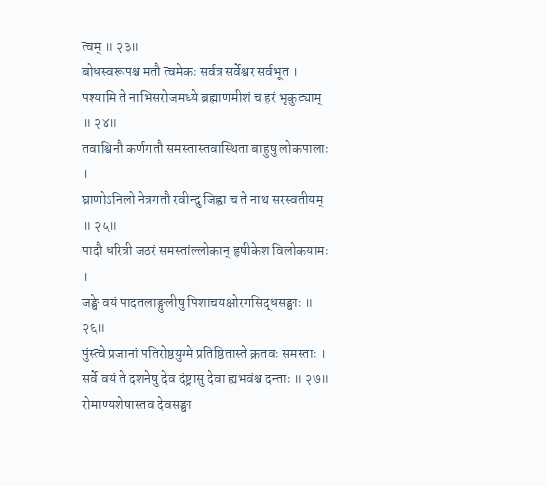त्वम् ॥ २३॥
बोधस्वरूपश्च मतौ त्वमेकः सर्वत्र सर्वेश्वर सर्वभूत ।
पश्यामि ते नाभिसरोजमध्ये ब्रह्माणमीशं च हरं भृकुट्याम् ॥ २४॥
तवाश्विनौ कर्णगतौ समस्तास्तवास्थिता बाहुषु लोकपालाः ।
घ्राणोऽनिलो नेत्रगतौ रवीन्दु जिह्वा च ते नाथ सरस्वतीयम् ॥ २५॥
पादौ धरित्री जठरं समस्तांल्लोकान् हृषीकेश विलोकयामः ।
जङ्घे वयं पादतलाङ्गुलीषु पिशाचयक्षोरगसिद्धसङ्घाः ॥ २६॥
पुंस्त्वे प्रजानां पतिरोष्ठयुग्मे प्रतिष्ठितास्ते क्रतवः समस्ताः ।
सर्वे वयं ते दशनेषु देव दंष्ट्रासु देवा ह्यभवंश्च दन्ताः ॥ २७॥
रोमाण्यशेषास्तव देवसङ्घा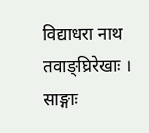विद्याधरा नाथ तवाङ्घ्रिरेखाः ।
साङ्गाः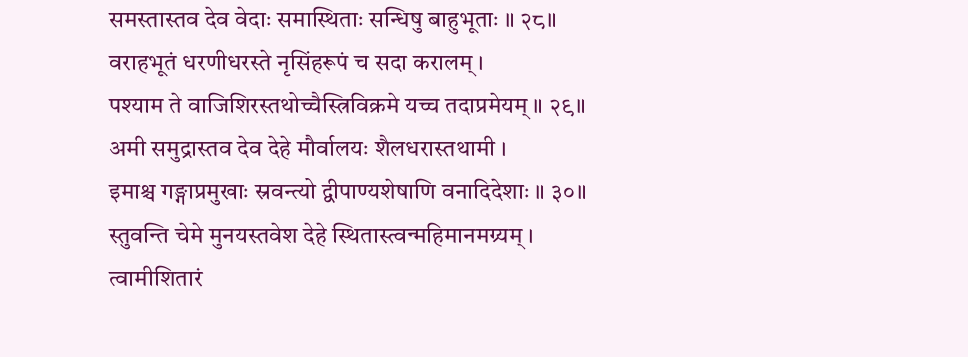समस्तास्तव देव वेदाः समास्थिताः सन्धिषु बाहुभूताः ॥ २८॥
वराहभूतं धरणीधरस्ते नृसिंहरूपं च सदा करालम् ।
पश्याम ते वाजिशिरस्तथोच्चैस्त्रिविक्रमे यच्च तदाप्रमेयम् ॥ २९॥
अमी समुद्रास्तव देव देहे मौर्वालयः शैलधरास्तथामी ।
इमाश्च गङ्गाप्रमुखाः स्रवन्त्यो द्वीपाण्यशेषाणि वनादिदेशाः ॥ ३०॥
स्तुवन्ति चेमे मुनयस्तवेश देहे स्थितास्त्वन्महिमानमग्र्यम् ।
त्वामीशितारं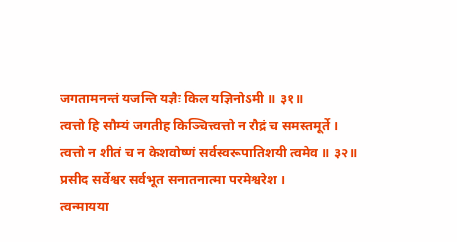जगतामनन्तं यजन्ति यज्ञैः किल यज्ञिनोऽमी ॥ ३१॥
त्वत्तो हि सौम्यं जगतीह किञ्चित्त्वत्तो न रौद्रं च समस्तमूर्ते ।
त्वत्तो न शीतं च न केशवोष्णं सर्वस्वरूपातिशयी त्वमेव ॥ ३२॥
प्रसीद सर्वेश्वर सर्वभूत सनातनात्मा परमेश्वरेश ।
त्वन्मायया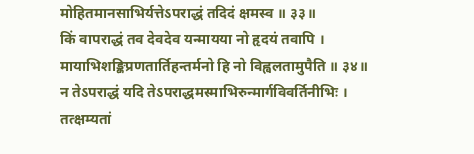मोहितमानसाभिर्यत्तेऽपराद्धं तदिदं क्षमस्व ॥ ३३॥
किं वापराद्धं तव देवदेव यन्मायया नो हृदयं तवापि ।
मायाभिशङ्किप्रणतार्तिहन्तर्मनो हि नो विह्वलतामुपैति ॥ ३४॥
न तेऽपराद्धं यदि तेऽपराद्धमस्माभिरुन्मार्गविवर्तिनीभिः ।
तत्क्षम्यतां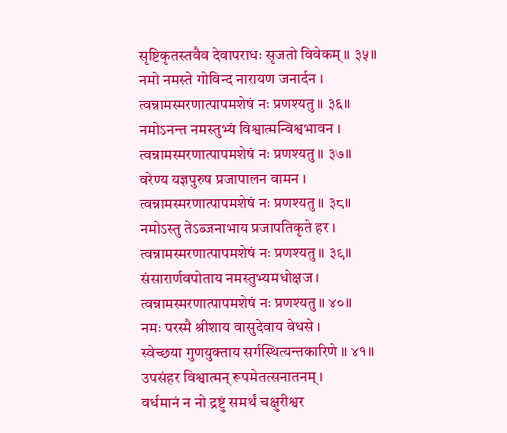सृष्टिकृतस्तवैव देवापराधः सृजतो विवेकम् ॥ ३५॥
नमो नमस्ते गोविन्द नारायण जनार्दन ।
त्वन्नामस्मरणात्पापमशेषं नः प्रणश्यतु ॥ ३६॥
नमोऽनन्त नमस्तुभ्यं विश्वात्मन्विश्वभावन ।
त्वन्नामस्मरणात्पापमशेषं नः प्रणश्यतु ॥ ३७॥
वरेण्य यज्ञपुरुष प्रजापालन वामन ।
त्वन्नामस्मरणात्पापमशेषं नः प्रणश्यतु ॥ ३८॥
नमोऽस्तु तेऽब्जनाभाय प्रजापतिकृते हर ।
त्वन्नामस्मरणात्पापमशेषं नः प्रणश्यतु ॥ ३९॥
संसारार्णवपोताय नमस्तुभ्यमधोक्षज ।
त्वन्नामस्मरणात्पापमशेषं नः प्रणश्यतु ॥ ४०॥
नमः परस्मै श्रीशाय वासुदेवाय वेधसे ।
स्वेच्छया गुणयुक्ताय सर्गस्थित्यन्तकारिणे ॥ ४१॥
उपसंहर विश्वात्मन् रूपमेतत्सनातनम् ।
वर्धमानं न नो द्रष्टुं समर्थं चक्षुरीश्वर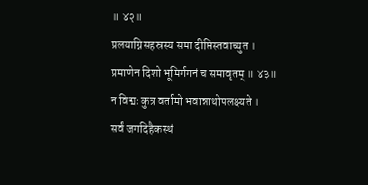॥ ४२॥
प्रलयाग्निसहस्रस्य समा दीप्तिस्तवाच्युत ।
प्रमाणेन दिशो भूमिर्गगनं च समावृतम् ॥ ४३॥
न विद्मः कुत्र वर्तामो भवान्नाथोपलक्ष्यते ।
सर्वं जगदिहैकस्थं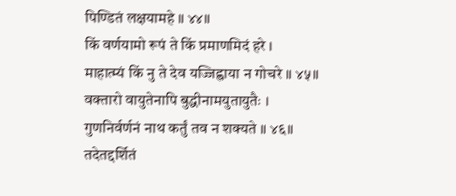पिण्डितं लक्षयामहे ॥ ४४॥
किं वर्णयामो रूपं ते किं प्रमाणमिदं हरे ।
माहात्म्यं किं नु ते देव यज्जिह्वाया न गोचरे ॥ ४५॥
वक्तारो वायुतेनापि बुद्धीनामयुतायुतैः ।
गुणनिर्वर्णनं नाथ कर्तुं तव न शक्यते ॥ ४६॥
तदेतद्दर्शितं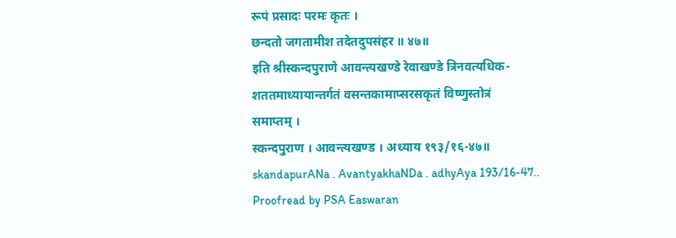रूपं प्रसादः परमः कृतः ।
छन्दतो जगतामीश तदेतदुपसंहर ॥ ४७॥
इति श्रीस्कन्दपुराणे आवन्त्यखण्डे रेवाखण्डे त्रिनवत्यधिक-
शततमाध्यायान्तर्गतं वसन्तकामाप्सरसकृतं विष्णुस्तोत्रं
समाप्तम् ।
स्कन्दपुराण । आवन्त्यखण्ड । अध्याय १९३/१६-४७॥
skandapurANa . AvantyakhaNDa . adhyAya 193/16-47..
Proofread by PSA Easwaran